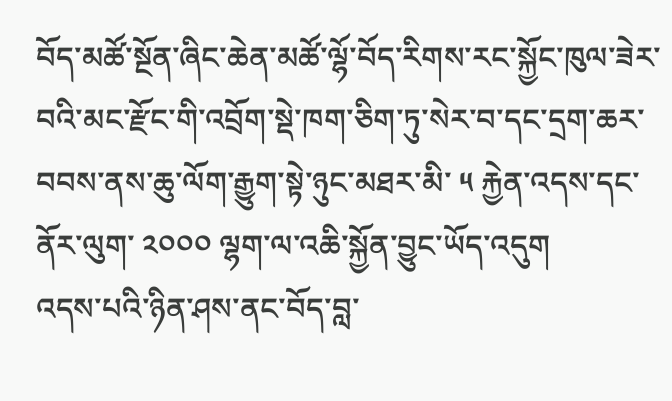བོད་མཚོ་སྔོན་ཞིང་ཆེན་མཚོ་ལྷོ་བོད་རིགས་རང་སྐྱོང་ཁུལ་ཟེར་བའི་མང་རྫོང་གི་འབྲོག་སྡེ་ཁག་ཅིག་ཏུ་སེར་བ་དང་དྲག་ཆར་བབས་ནས་ཆུ་ལོག་རྒྱུག་སྟེ་ཉུང་མཐར་མི་ ༥ རྐྱེན་འདས་དང་ནོར་ལུག་ ༢༠༠༠ ལྷག་ལ་འཆི་སྐྱོན་བྱུང་ཡོད་འདུག
འདས་པའི་ཉིན་ཤས་ནང་བོད་བླ་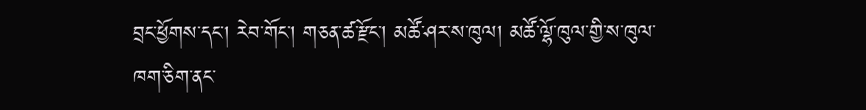བྲང་ཕྱོགས་དང་། རེབ་གོང་། གཅན་ཚ་རྫོང་། མཚོ་ཤར་ས་ཁུལ། མཚོ་ལྷོ་ཁུལ་གྱི་ས་ཁུལ་ཁག་ཅིག་ནང་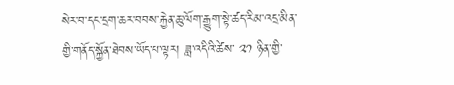སེར་བ་དང་དྲག་ཆར་བབས་རྐྱེན་ཆུ་ལོག་རྒྱུག་སྟེ་ཚད་རིམ་འདྲ་མིན་གྱི་གནོད་སྐྱོན་ཐེབས་ཡོད་པ་ལྟར། ཟླ་འདིའི་ཚེས་ ༢༡ ཉིན་གྱི་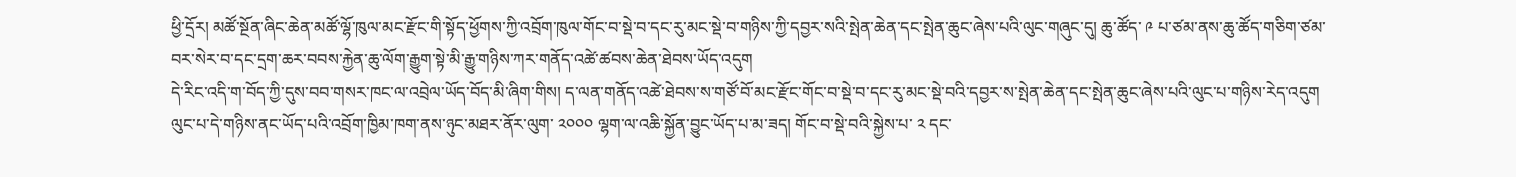ཕྱི་དྲོར། མཚོ་སྔོན་ཞིང་ཆེན་མཚོ་ལྷོ་ཁུལ་མང་རྫོང་གི་སྟོད་ཕྱོགས་ཀྱི་འབྲོག་ཁུལ་གོང་བ་སྡེ་བ་དང་རུ་མང་སྡེ་བ་གཉིས་ཀྱི་དབྱར་སའི་སྤེན་ཆེན་དང་སྤེན་ཆུང་ཞེས་པའི་ལུང་གཞུང་དུ། ཆུ་ཚོད་ ༩ པ་ཙམ་ནས་ཆུ་ཚོད་གཅིག་ཙམ་བར་སེར་བ་དང་དྲག་ཆར་བབས་རྐྱེན་ཆུ་ལོག་རྒྱུག་སྟེ་མི་རྒྱུ་གཉིས་ཀར་གནོད་འཚེ་ཚབས་ཆེན་ཐེབས་ཡོད་འདུག
དེ་རིང་འདི་ག་བོད་ཀྱི་དུས་བབ་གསར་ཁང་ལ་འབྲེལ་ཡོད་བོད་མི་ཞིག་གིས། ད་ལན་གནོད་འཚེ་ཐེབས་ས་གཙོ་བོ་མང་རྫོང་གོང་བ་སྡེ་བ་དང་རུ་མང་སྡེ་བའི་དབྱར་ས་སྤེན་ཆེན་དང་སྤེན་ཆུང་ཞེས་པའི་ལུང་པ་གཉིས་རེད་འདུག ལུང་པ་དེ་གཉིས་ནང་ཡོད་པའི་འབྲོག་ཁྱིམ་ཁག་ནས་ཉུང་མཐར་ནོར་ལུག་ ༢༠༠༠ ལྷག་ལ་འཆི་སྐྱོན་བྱུང་ཡོད་པ་མ་ཟད། གོང་བ་སྡེ་བའི་སྐྱེས་པ་ ༢ དང་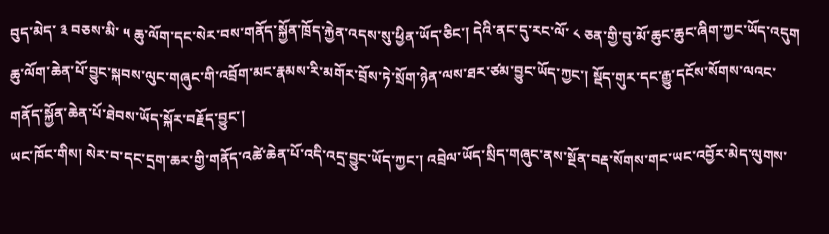བུད་མེད་ ༣ བཅས་མི་ ༥ ཆུ་ལོག་དང་སེར་བས་གནོད་སྐྱོན་ཁྲོད་རྐྱེན་འདས་སུ་ཕྱིན་ཡོད་ཅིང་། དེའི་ནང་དུ་རང་ལོ་ ༨ ཅན་གྱི་བུ་མོ་ཆུང་ཆུང་ཞིག་ཀྱང་ཡོད་འདུག ཆུ་ལོག་ཆེན་པོ་བྱུང་སྐབས་ལུང་གཞུང་གི་འབྲོག་མང་རྣམས་རི་མགོར་བྲོས་ཏེ་སྲོག་ཉེན་ལས་ཐར་ཙམ་བྱུང་ཡོད་ཀྱང་། སྡོད་གུར་དང་རྒྱུ་དངོས་སོགས་ལའང་གནོད་སྐྱོན་ཆེན་པོ་ཐེབས་ཡོད་སྐོར་བརྗོད་བྱུང་།
ཡང་ཁོང་གིས། སེར་བ་དང་དྲག་ཆར་གྱི་གནོད་འཚེ་ཆེན་པོ་འདི་འདྲ་བྱུང་ཡོད་ཀྱང་། འབྲེལ་ཡོད་སྲིད་གཞུང་ནས་སྔོན་བརྡ་སོགས་གང་ཡང་འབྱོར་མེད་ལུགས་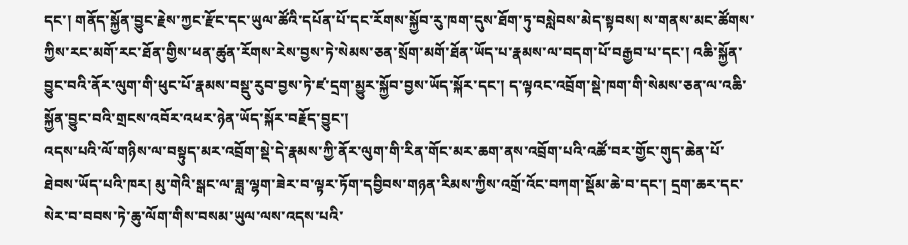དང་། གནོད་སྐྱོན་བྱུང་རྗེས་ཀྱང་རྫོང་དང་ཡུལ་ཚོའི་དཔོན་པོ་དང་རོགས་སྐྱོབ་རུ་ཁག་དུས་ཐོག་ཏུ་བསླེབས་མེད་སྟབས། ས་གནས་མང་ཚོགས་ཀྱིས་རང་མགོ་རང་ཐོན་གྱིས་ཕན་ཚུན་རོགས་རེས་བྱས་ཏེ་སེམས་ཅན་སྲོག་མགོ་ཐོན་ཡོད་པ་རྣམས་ལ་བདག་པོ་བརྒྱབ་པ་དང་། འཆི་སྐྱོན་བྱུང་བའི་ནོར་ལུག་གི་ཕུང་པོ་རྣམས་བསྡུ་རུབ་བྱས་ཏེ་ཛ་དྲག་མྱུར་སྐྱོབ་བྱས་ཡོད་སྐོར་དང་། ད་ལྟའང་འབྲོག་སྡེ་ཁག་གི་སེམས་ཅན་ལ་འཆི་སྐྱོན་བྱུང་བའི་གྲངས་འབོར་འཕར་ཉེན་ཡོད་སྐོར་བརྗོད་བྱུང་།
འདས་པའི་ལོ་གཉིས་ལ་བསྟུད་མར་འབྲོག་སྡེ་དེ་རྣམས་ཀྱི་ནོར་ལུག་གི་རིན་གོང་མར་ཆག་ནས་འབྲོག་པའི་འཚོ་བར་གྱོང་གུད་ཆེན་པོ་ཐེབས་ཡོད་པའི་ཁར། མུ་གེའི་སྒང་ལ་ཟླ་ལྷག་ཟེར་བ་ལྟར་ཏོག་དབྱིབས་གཉན་རིམས་ཀྱིས་འགྲོ་འོང་བཀག་སྡོམ་ཆེ་བ་དང་། དྲག་ཆར་དང་སེར་བ་བབས་ཏེ་ཆུ་ལོག་གིས་བསམ་ཡུལ་ལས་འདས་པའི་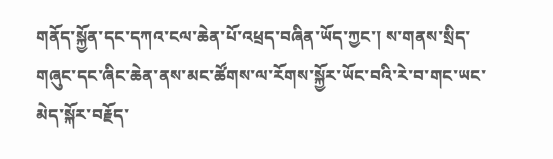གནོད་སྐྱོན་དང་དཀའ་ངལ་ཆེན་པོ་འཕྲད་བཞིན་ཡོད་ཀྱང་། ས་གནས་སྲིད་གཞུང་དང་ཞིང་ཆེན་ནས་མང་ཚོགས་ལ་རོགས་སྐྱོར་ཡོང་བའི་རེ་བ་གང་ཡང་མེད་སྐོར་བརྗོད་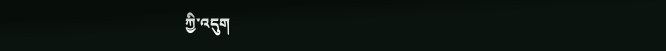ཀྱི་འདུག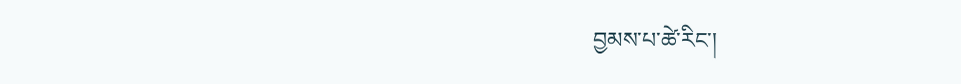བྱམས་པ་ཚེ་རིང་།